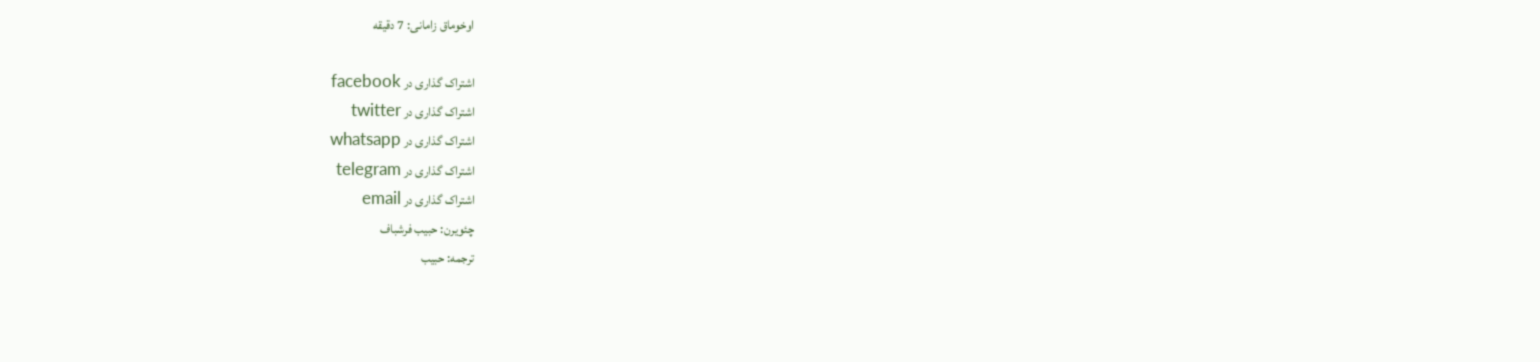اوخوماق زامانی: 7 دقیقه

اشتراک گذاری در facebook
اشتراک گذاری در twitter
اشتراک گذاری در whatsapp
اشتراک گذاری در telegram
اشتراک گذاری در email
چئویرن: حبیب فرشباف
ترجمه: حبیب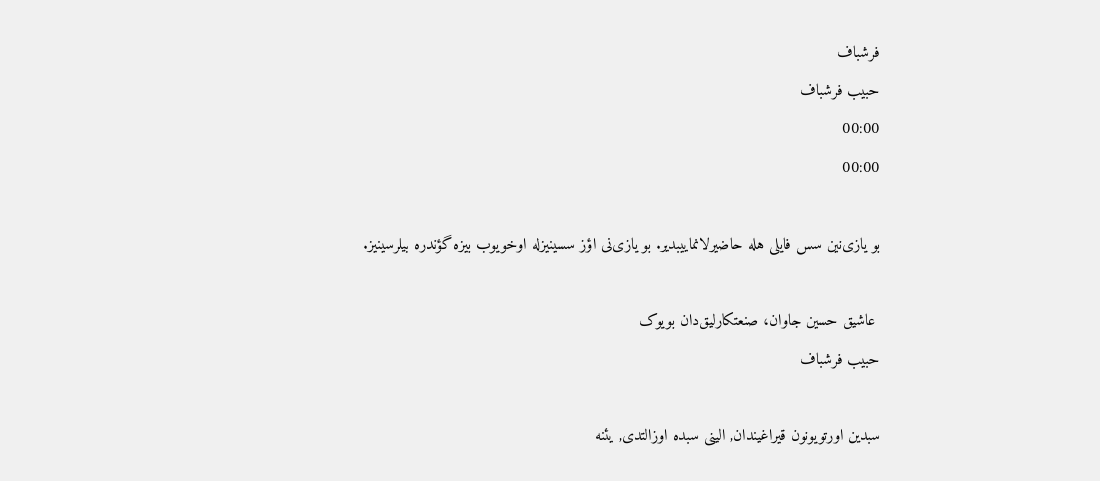فرشباف
حبیب فرشباف
00:00
00:00

بو یازی‌نین سس فایلی هله حاضیرلانماییبدیر. بو یازی‌نی اؤز سسینیزله اوخویوب بیزه گؤندره بیلرسینیز.

 عاشیق حسین جاوان، صنعتکارلیق‌دان بویوک
حبیب فرشباف

سبدین اورتویونون قیراغیندان, الینی سبده اوزالتدی, یئنه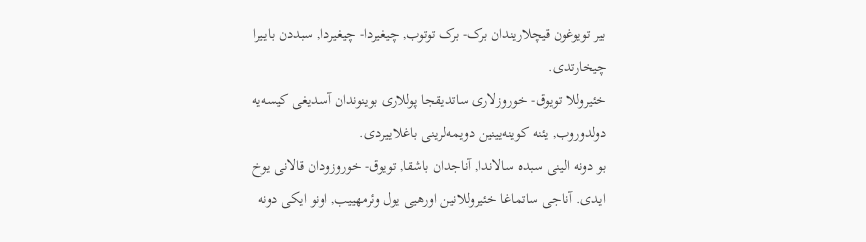بیر تویوغون قیچلاریندان برک- برک توتوب, چیغیردا- چیغیردا, سبددن بایـیرا چیخارتدی.
خئیروللا تویوق- خوروزلاری ساتدیقجا پوللاری بوینوندان آسدیغی کیسه‌یه دولدوروب, یئنه کوینه‌یینین دویمه‌لرینی باغلایـیردی.
بو دونه الینی سبده سالاندا, آناجدان باشقا, تویوق- خوروزودان قالانی یوخ ایدی. آناجی ساتماغا خئیروللانین اورهیی یول وئرمهییب, اونو ایکی دونه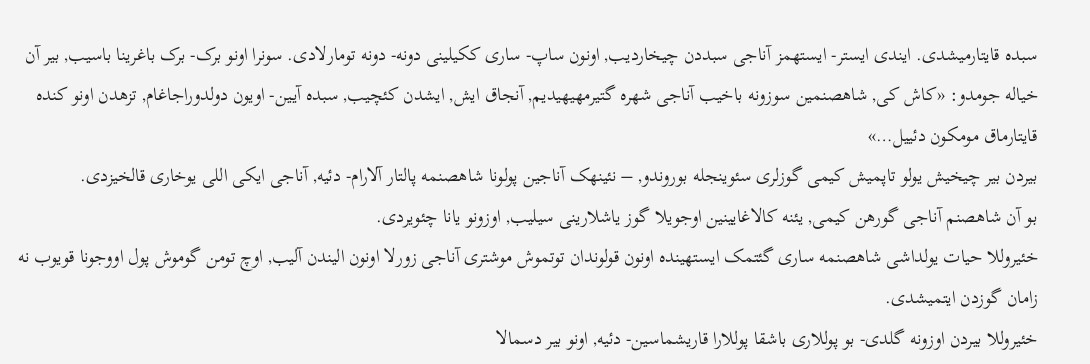سبده قایتارمیشدی. ایندی ایستر- ایستهمز آناجی سبددن چیخاردیب, اونون ساپ- ساری ککیلینی دونه- دونه تومارلادی. سونرا اونو برک- برک باغرینا باسیب, بیر آن خیاله جومدو: «کاش کی, شاهصنمین سوزونه باخیب آناجی شهره گتیرمهیهیدیم, آنجاق ایش, ایشدن کئچیب, سبده آیـین- اویون دولدوراجاغام, تزهدن اونو کنده قایتارماق مومکون دئییل…»
بیردن بیر چیخیش یولو تاپمیش کیمی گوزلری سئوینجله بوروندو, – نئینهک آناجین پولونا شاهصنمه پالتار آلارام- دئیه, آناجی ایکی اللی یوخاری قالخیزدی.
بو آن شاهصنم آناجی گورهن کیمی, یئنه کالاغایینین اوجویلا گوز یاشلارینی سیلیب, اوزونو یانا چئویردی.
خئیروللا حیات یولداشی شاهصنمه ساری گئتمک ایستهینده اونون قولوندان توتموش موشتری آناجی زورلا اونون الیندن آلیب, اوچ تومن گوموش پول اووجونا قویوب نه زامان گوزدن ایتمیشدی.
خئیروللا بیردن اوزونه گلدی- بو پوللاری باشقا پوللارا قاریشماسین- دئیه, اونو بیر دسمالا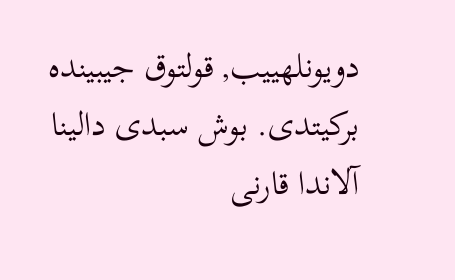دویونلهییب, قولتوق جیبینده برکیتدی. بوش سبدی دالینا آلاندا قارنی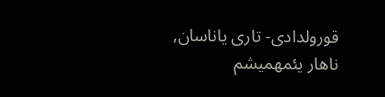قورولدادی- تاری یاناسان, ناهار یئمهمیشم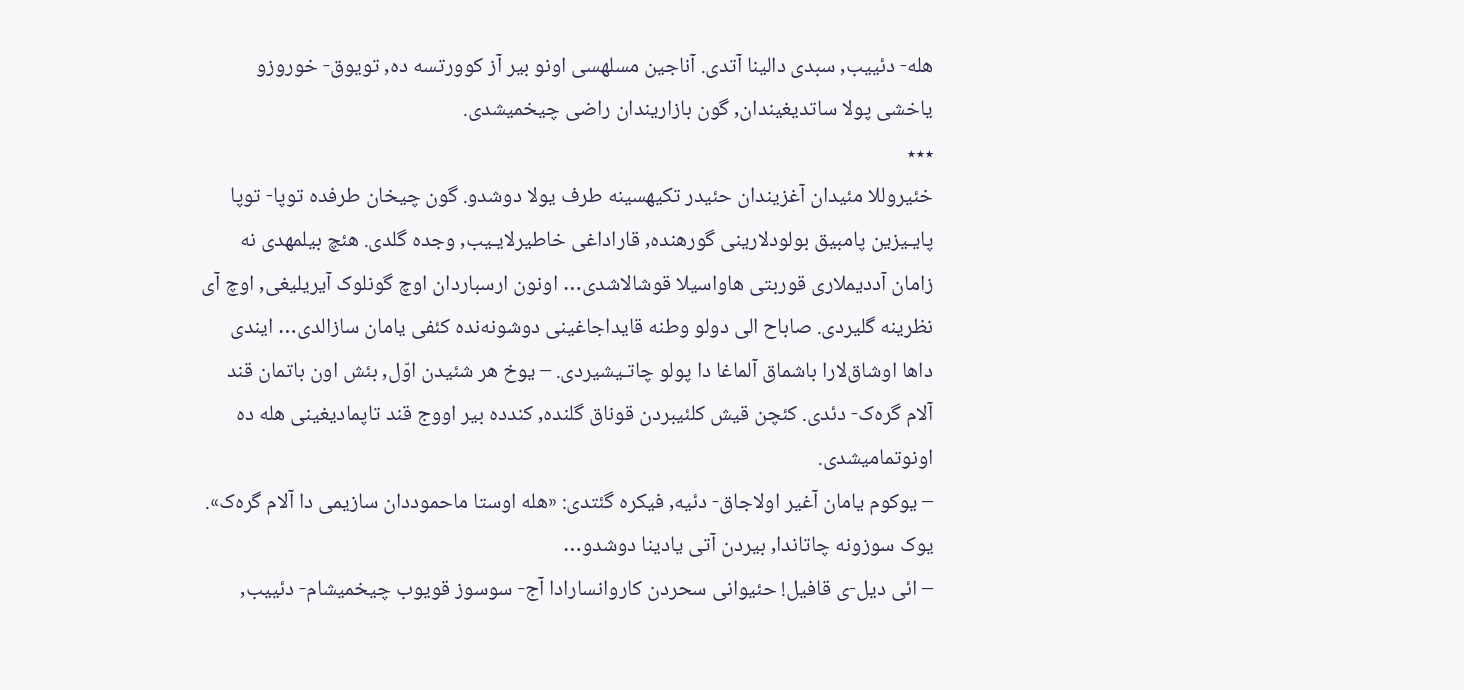هله- دئییب, سبدی دالینا آتدی. آناجین مسلهسی اونو بیر آز کوورتسه ده, تویوق- خوروزو یاخشی پولا ساتدیغیندان, گون بازاریندان راضی چیخمیشدی.
٭٭٭
خئیروللا مئیدان آغزیندان حئیدر تکیهسینه طرف یولا دوشدو. گون چیخان طرفده توپا- توپا پایـیزین پامبیق بولودلارینی گورهنده, قاراداغی خاطیرلایـیب, وجده گلدی. هئچ بیلمهدی نه زامان آددیملاری قوربتی هاواسیلا قوشالاشدی… اونون ارسباردان اوچ گونلوک آیریلیغی, اوچ آی نظرینه گلیردی. صاباح الی دولو وطنه قایداجاغینی دوشونه‌نده کئفی یامان سازالدی… ایندی داها اوشاق‌لارا باشماق آلماغا دا پولو چاتـیشیردی. – یوخ هر شئیدن اوّل, بئش اون باتمان قند آلام گره‌ک- دئدی. کئچن قیش کلئیبردن قوناق گلنده, کندده بیر اووج قند تاپمادیغینی هله ده اونوتمامیشدی.
– یوکوم یامان آغیر اولاجاق- دئیه, فیکره گئتدی: «هله اوستا ماحموددان سازیمی دا آلام گره‌ک».
یوک سوزونه چاتاندا, بیردن آتی یادینا دوشدو…
– ائی دیل-ی قافیل! حئیوانی سحردن کاروانسارادا آج- سوسوز قویوب چیخمیشام- دئییب,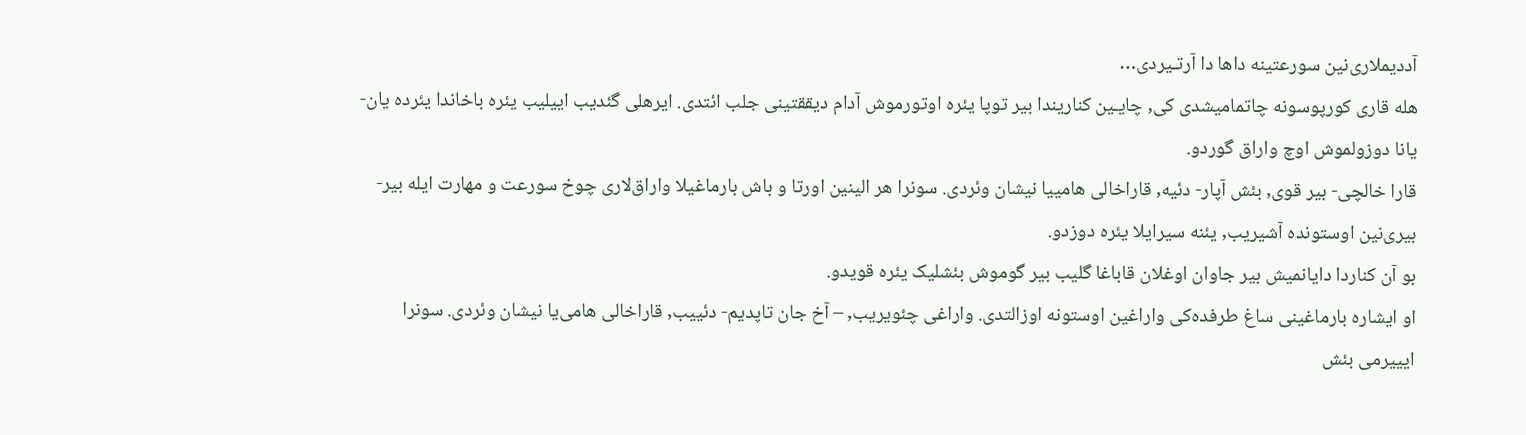آددیملاری‌نین سورعتینه داها دا آرتـیردی…
هله قاری کورپوسونه چاتمامیشدی کی, چایـین کناریندا بیر توپا یئره اوتورموش آدام دیققتینی جلب ائتدی. ایرهلی گئدیب اییلیب یئره باخاندا یئرده یان- یانا دوزولموش اوچ واراق گوردو.
قارا خالچی- بیر قوی, بئش آپار- دئیه, قاراخالی هامییا نیشان وئردی. سونرا هر الینین اورتا و باش بارماغیلا واراق‌لاری چوخ سورعت و مهارت ایله بیر- بیری‌نین اوستونده آشیریب, یئنه سیرایلا یئره دوزدو.
بو آن کناردا دایانمیش بیر جاوان اوغلان قاباغا گلیب بیر گوموش بئشلیک یئره قویدو.
او ایشاره بارماغینی ساغ طرفده‌کی واراغین اوستونه اوزالتدی. واراغی چئویریب, – آخ جان تاپدیم- دئییب, قاراخالی هامی‌یا نیشان وئردی. سونرا ایییرمی بئش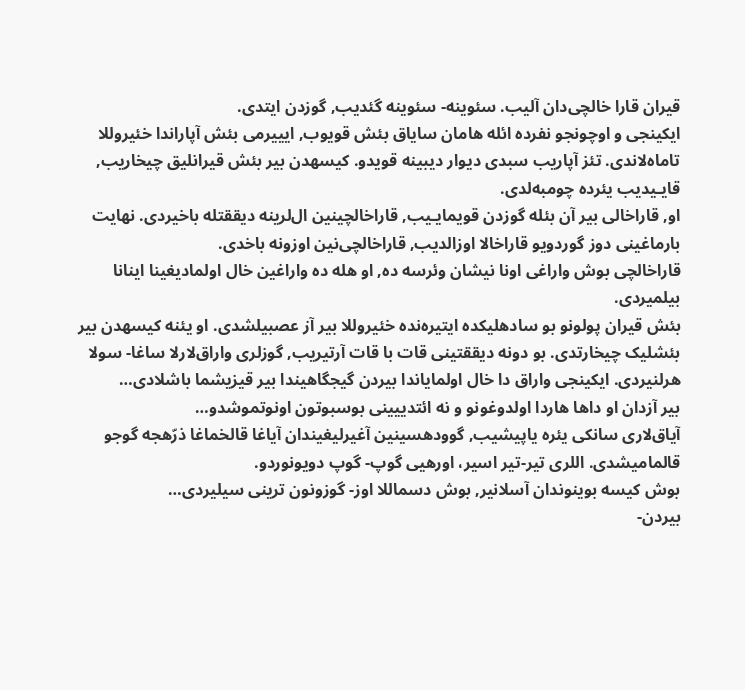قیران قارا خالچی‌دان آلیب. سئوینه- سئوینه گئدیب, گوزدن ایتدی.
ایکینجی و اوچونجو نفرده ائله هامان سایاق بئش قویوب, ایییرمی بئش آپاراندا خئیروللا تاماه‌لاندی. تئز آپاریب سبدی دیوار دیبینه قویدو. کیسهدن بیر بئش قیرانلیق چیخاریب, قایـیدیب یئرده چومبه‌لدی.
او, قاراخالی بیر آن بئله گوزدن قویمایـیب, قاراخالچینین ال‌لرینه دیققتله باخیردی. نهایت بارماغینی دوز گوردویو قاراخالا اوزالدیب, قاراخالچی‌نین اوزونه باخدی.
قاراخالچی بوش واراغی اونا نیشان وئرسه ده, او هله ده واراغین خال اولمادیغینا اینانا بیلمیردی.
بئش قیران پولونو بو سادهلیکده ایتیره‌نده خئیروللا بیر آز عصبیلشدی. او یئنه کیسهدن بیر بئشلیک چیخارتدی. بو دونه دیققتینی قات با قات آرتیریب, گوزلری واراق‌لارلا ساغا- سولا هرلنیردی. ایکینجی واراق دا خال اولمایاندا بیردن گیجگاهیندا بیر قیزیشما باشلادی…
بیر آزدان او داها هاردا اولدوغونو و نه ائتدییینی بوسبوتون اونوتموشدو…
آیاق‌لاری سانکی یئره یاپیشیب, گوودهسینین آغیرلیغیندان آیاغا قالخماغا ذرّهجه گوجو قالمامیشدی. اللری تیر-تیر اسیر، اورهیی گوپ- گوپ دویونوردو.
بوش کیسه بوینوندان آسلانیر, بوش دسماللا اوز- گوزونون ترینی سیلیردی…
بیردن-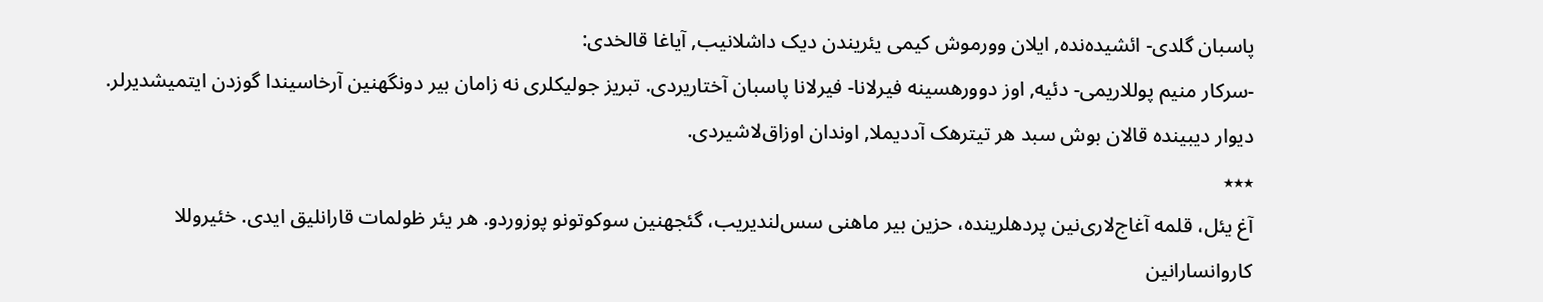پاسبان گلدی- ائشیده‌نده, ایلان وورموش کیمی یئریندن دیک داشلانیب, آیاغا قالخدی:
-سرکار منیم پوللاریمی- دئیه, اوز دوورهسینه فیرلانا- فیرلانا پاسبان آختاریردی. تبریز جولیکلری نه زامان بیر دونگهنین آرخاسیندا گوزدن ایتمیشدیرلر.
دیوار دیبینده قالان بوش سبد هر تیترهک آددیملا, اوندان اوزاق‌لاشیردی.
٭٭٭
آغ یئل، قلمه آغاج‌لاری‌نین پردهلرینده، حزین بیر ماهنی سس‌لندیریب، گئجهنین سوکوتونو پوزوردو. هر یئر ظولمات قارانلیق ایدی. خئیروللا کاروانسارانین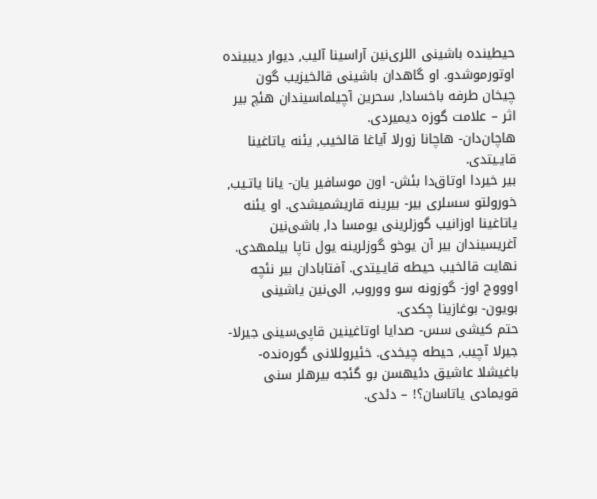حیطینده باشینی اللری‌نین آراسینا آلیب, دیوار دیبینده اوتورموشدو. او گاهدان باشینی قالخیزیب گون چیخان طرفه باخسادا, سحرین آچیلماسیندان هئچ بیر اثر – علامت گوزه دیمیردی.
هاچان‌دان- هاچانا زورلا آیاغا قالخیب, یئنه یاتاغینا قایـیتدی.
بیر خیردا اوتاق‌دا بئش- اون موسافیر یان- یانا یاتـیب, خورولتو سسلری بیر- بیرینه قاریشمیشدی. او یئنه یاتاغینا اوزانیب گوزلرینی یومسا دا, باشی‌نین آغریسیندان بیر آن یوخو گوزلرینه یول تاپا بیلمهدی. نهایت قالخیب حیطه قایـیتدی. آفتابادان بیر نئچه اوووج اوز- گوزونه سو ووروب, الی‌نین یاشینی بویون- بوغازینا چکدی.
حتم کیشی سس- صدایا اوتاغینین قاپی‌سینی جیرلا- جیرلا آچیب, حیطه چیخدی. خئیروللانی گوره‌نده- باغیشلا عاشیق دئیهسن بو گئجه بیرهلر سنی قویمادی یاتاسان؟! – دئدی.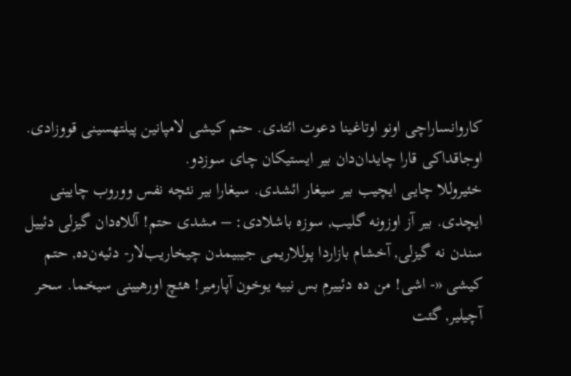کاروانساراچی اونو اوتاغینا دعوت ائتدی. حتم کیشی لامپانین پیلتهسینی قووزادی. اوجاقداکی قارا چایدان‌دان بیر ایستیکان چای سوزدو.
خئیروللا چایـی ایچیب بیر سیغار ائشدی. سیغارا بیر نئچه نفس ووروب چایینی ایچدی. بیر آز اوزونه گلیب, سوزه باشلادی: – مشدی حتم! آللاه‌دان گیزلی دئییل سندن نه گیزلی, آخشام بازاردا پوللاریمی جیبیمدن چیخاریب‌لار- دئیه‌ن‌ده, حتم کیشی «- اشی! من ده دئییرم بس نییه یوخون آپارمیر! هئچ اورهیینی سیخما. سحر آچیلیر, گئت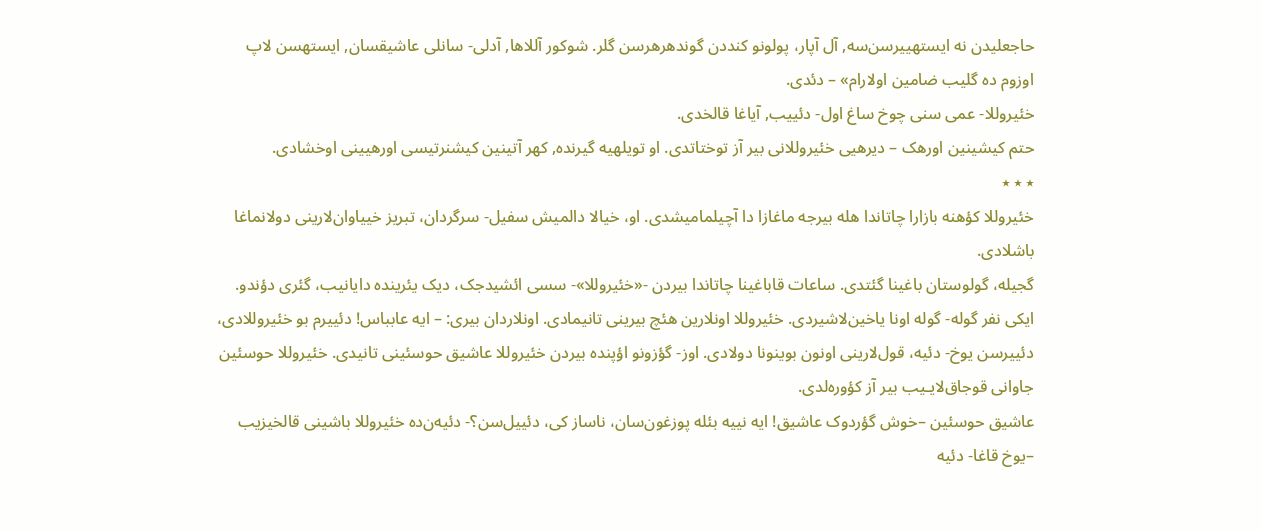حاجعلیدن نه ایستهییرسن‌سه, آل آپار، پولونو کنددن گوندهرهرسن گلر. شوکور آللاها, آدلی- سانلی عاشیقسان, ایستهسن لاپ اوزوم ده گلیب ضامین اولارام» – دئدی.
خئیروللا- عمی سنی چوخ ساغ اول- دئییب, آیاغا قالخدی.
حتم کیشینین اورهک – دیرهیی خئیروللانی بیر آز توختاتدی. او تویلهیه گیرنده, کهر آتینین کیشنرتیسی اورهیینی اوخشادی.
٭ ٭ ٭
خئیروللا کؤهنه بازارا چاتاندا هله بیرجه ماغازا دا آچیلمامیشدی. او، خیالا دالمیش سفیل- سرگردان، تبریز خییاوان‌لارینی دولانماغا باشلادی.
گجیله، گولوستان باغینا گئتدی. ساعات قاباغینا چاتاندا بیردن -«خئیروللا»- سسی ائشیدجک، دیک یئرینده دایانیب، گئری دؤندو. ایکی نفر گوله- گوله اونا یاخین‌‌لاشیردی. خئیروللا اونلارین هئچ بیرینی تانیمادی. اونلاردان بیری: – ایه عابباس! دئییرم بو خئیروللادی، دئییرسن یوخ- دئیه، قول‌لارینی اونون بوینونا دولادی. اوز- گؤزونو اؤپنده بیردن خئیروللا عاشیق حوسئینی تانیدی. خئیروللا حوسئین جاوانی قوجاق‌لایـیب بیر آز کؤوره‌لدی.
عاشیق حوسئین –خوش گؤردوک عاشیق! ایه نییه بئله پوزغون‌سان، ناساز کی، دئییل‌سن؟- دئیه‌ن‌ده خئیروللا باشینی قالخیزیب –یوخ قاغا- دئیه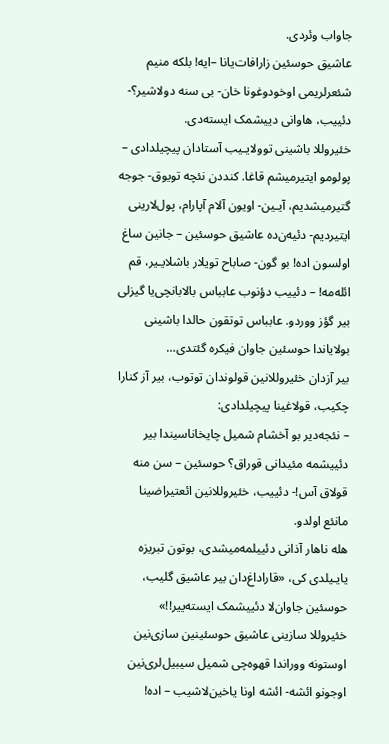جاواب وئردی.
عاشیق حوسئین زارافات‌یانا –ایه! بلکه منیم شئعرلریمی اوخودوغونا خان- بی سنه دولاشیر؟- دئییب، هاوانی دییشمک ایسته‌دی.
خئیروللا باشینی توولایـیب آستادان پیچیلدادی – پولومو ایتیرمیشم قاغا. کنددن نئچه تویوق- جوجه گتیرمیشدیم، آیـین- اویون آلام آپارام، پول‌لارینی ایتیردیم- دئیه‌ن‌ده عاشیق حوسئین – جانین ساغ اولسون اده! بو گون- صاباح تویلار باشلایـیر، قم ائله‌مه! – دئییب دؤنوب عابباس بالابانچی‌یا گیزلی بیر گؤز ووردو. عابباس توتقون حالدا باشینی بولایاندا حوسئین جاوان فیکره گئتدی…
بیر آزدان خئیروللانین قولوندان توتوب، بیر آز کنارا چکیب، قولاغینا پیچیلدادی:
– نئجه‌دیر بو آخشام شمیل چایخاناسیندا بیر دئییشمه مئیدانی قوراق؟ حوسئین – سن منه قولاق آس!- دئییب، خئیروللانین ائعتیراضینا مانئع اولدو.
هله ناهار آذانی دئییلمه‌میشدی، بوتون تبریزه یایـیلدی کی، «قاراداغ‌دان بیر عاشیق گلیب، حوسئین جاوان‌لا دئییشمک ایسته‌ییر!!»
خئیروللا سازینی عاشیق حوسئینین سازی‌نین اوستونه ووراندا قهوه‌چی شمیل سیبیل‌لری‌نین اوجونو ائشه- ائشه اونا یاخین‌لاشیب – اده!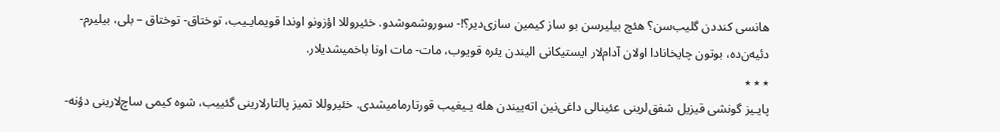هانسی‌ کنددن گلیب‌سن؟ هئچ بیلیرسن بو ساز کیمین سازی‌دیر؟!- سوروشموشدو. خئیروللا اؤزونو اوندا قویمایـیب، توختاق- توختاق – بلی، بیلیرم- دئیه‌ن‌ده، بوتون چایخانادا اولان آدام‌لار ایستیکانی الیندن یئره قویوب، مات- مات اونا باخمیشدیلار.
٭ ٭ ٭
پایـیز گونشی قیزیل شفق‌لرینی عئینالی داغی‌نین اته‌ییندن هله یـیغیب قورتارمامیشدی. خئیروللا تمیز پالتارلارینی گئییب، شوه کیمی ساچ‌لارینی دؤنه-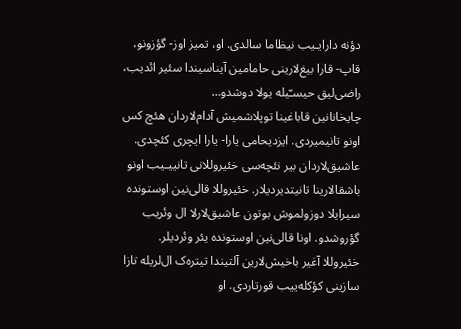دؤنه دارایـیب نیظاما سالدی. او، تمیز اوز- گؤزونو، قاپ- قارا بیغ‌لارینی حامامین آیناسیندا سئیر ائدیب، راضی‌لیق حیسـّیله یولا دوشدو…
چایخانانین قاباغینا توپلاشمیش آدام‌لاردان هئچ کس اونو تانیمیردی. ایزدیحامی یارا- یارا ایچری کئچدی. عاشیق‌لاردان بیر نئچه‌سی خئیروللانی تانییـیب اونو باشقالارینا تانیتدیردیلار. خئیروللا قالی‌نین اوستونده سیرایلا دوزولموش بوتون عاشیق‌لارلا ال وئریب گؤروشدو. اونا قالی‌نین اوستونده یئر وئردیلر.
خئیروللا آغیر باخیش‌لارین آلتیندا تیتره‌ک ال‌لریله تازا سازینی کؤکله‌ییب قورتاردی. او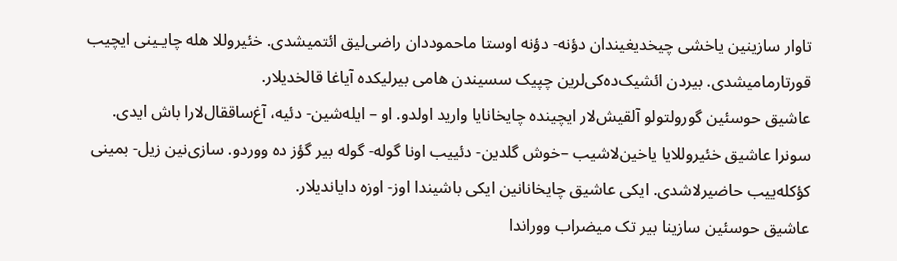تاوار سازینین یاخشی چیخدیغیندان دؤنه- دؤنه اوستا ماحموددان راضی‌لیق ائتمیشدی. خئیروللا هله چایـینی ایچیب قورتارمامیشدی. بیردن ائشیک‌ده‌کی‌لرین چپیک سسیندن هامی بیرلیکده آیاغا قالخدیلار.
عاشیق حوسئین گورولتولو آلقیش‌لار ایچینده چایخانایا وارید اولدو. او – ایله‌شین- دئیه، آغ‌ساققال‌لارا باش ایدی. سونرا عاشیق خئیروللایا یاخین‌لاشیب –خوش گلدین- دئییب اونا گوله- گوله بیر گؤز ده ووردو. سازی‌نین زیل- بمینی کؤکله‌ییب حاضیرلاشدی. ایکی عاشیق چایخانانین ایکی باشیندا اوز- اوزه دایاندیلار.
عاشیق حوسئین سازینا بیر تک میضراب ووراندا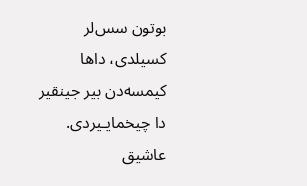بوتون سس‌لر کسیلدی، داها کیمسه‌دن بیر جینقیر دا چیخمایـیردی.
عاشیق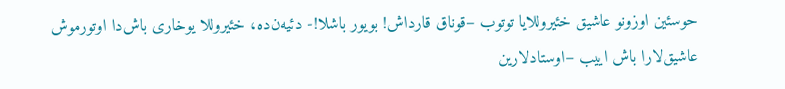حوسئین اوزونو عاشیق خئیروللایا توتوب –قوناق قارداش! بویور باشلا!- دئیه‌ن‌ده، خئیروللا یوخاری باش‌دا اوتورموش عاشیق‌لارا باش اییب –اوستادلارین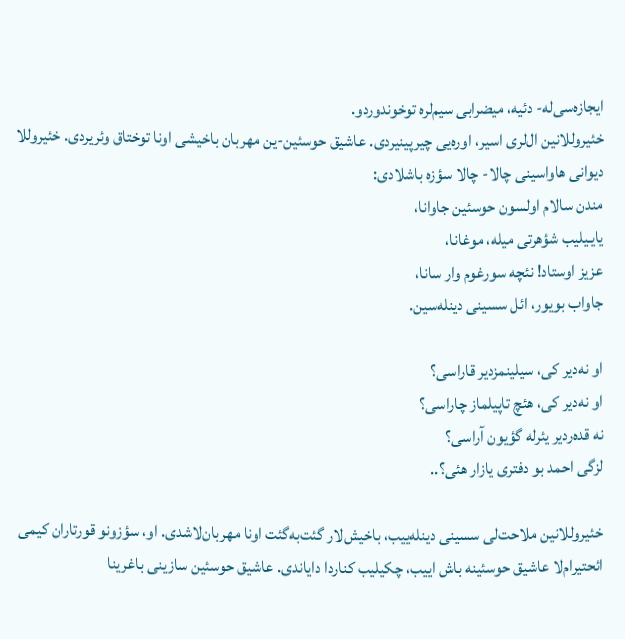ایجازه‌سی‌له- دئیه، میضرابی سیم‌لره توخوندوردو.
خئیروللانین ال‌لری اسیر، اوره‌یی چیرپینیردی. عاشیق حوسئین-ین مهربان باخیشی اونا توختاق وئریردی. خئیروللا دیوانی هاواسینی چالا- چالا سؤزه باشلادی:
مندن سالام اولسون حوسئین جاوانا،
یایـیلیب شؤهرتی میله، موغانا،
عزیز اوستاد! نئچه سورغوم وار سانا،
جاواب بویور، ائل سسینی دینله‌سین.

او نه‌دیر کی، سیلینمزدیر قاراسی؟
او نه‌دیر کی، هئچ تاپیلماز چاراسی؟
نه قده‌ردیر یئرله گؤیون آراسی؟
لزگی احمد بو دفتری یازار هئی؟..

خئیروللانین ملاحت‌لی سسینی دینله‌ییب، باخیش‌لار گئت‌به‌گئت اونا مهربان‌لاشدی. او، سؤزونو قورتاران کیمی ائحتیرام‌لا عاشیق حوسئینه باش اییب، چکیلیب کناردا دایاندی. عاشیق حوسئین سازینی باغرینا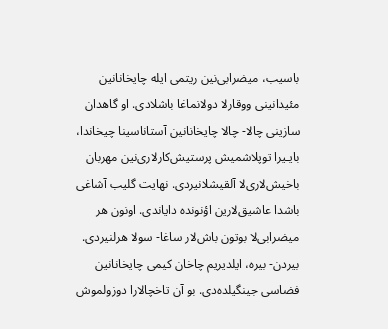باسیب، میضرابی‌نین ریتمی ایله چایخانانین مئیدانینی ووقارلا دولانماغا باشلادی. او گاهدان سازینی چالا- چالا چایخانانین آستاناسینا چیخاندا، بایـیرا توپلاشمیش پرستیش‌کارلاری‌نین مهربان باخیش‌لاری‌لا آلقیشلانیردی. نهایت گلیب آشاغی باشدا عاشیق‌لارین اؤنونده دایاندی. اونون هر میضرابی‌لا بوتون باش‌لار ساغا- سولا هرلنیردی.
بیردن- بیره، ایلدیریم چاخان کیمی چایخانانین فضاسی جینگیلده‌دی. بو آن تاخچالارا دوزولموش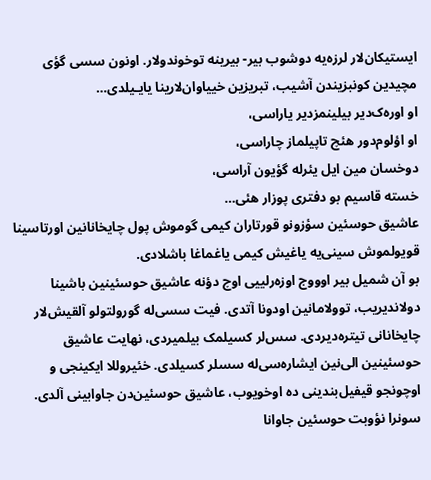ایستیکان‌لار لرزه‌یه دوشوب بیر- بیرینه توخوندولار. اونون سسی گؤی مچیدین کونبزیندن آشیب، تبریزین خییاوان‌لارینا یایـیلدی…
او اوره‌ک‌دیر بیلینمزدیر یاراسی،
او اؤلوم‌دور هئچ تاپیلماز چاراسی،
دوخسان مین ایل یئرله گؤیون آراسی،
خسته قاسیم بو دفتری پوزار هئی…
عاشیق حوسئین سؤزونو قورتاران کیمی گوموش پول چایخانانین اورتاسینا قویولموش سینی‌یه یاغیش کیمی یاغماغا باشلادی.
بو آن شمیل بیر اوووج اوزه‌رلییی اوچ دؤنه عاشیق حوسئینین باشینا دولاندیریب، توولامانین اودونا آتدی. فیت سسی‌له گورولتولو آلقیش‌لار چایخانانی تیتره‌دیردی. سس‌لر کسیلمک بیلمیردی، نهایت عاشیق حوسئینین الی‌نین ایشاره‌سی‌له سسلر کسیلدی. خئیروللا ایکینجی و اوچونجو قیفیل‌بندینی ده اوخویوب، عاشیق حوسئین‌دن جاوابینی آلدی. سونرا نؤوبت حوسئین جاوانا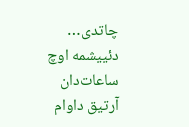چاتدی…
دئییشمه اوچ ساعات‌دان آرتیق داوام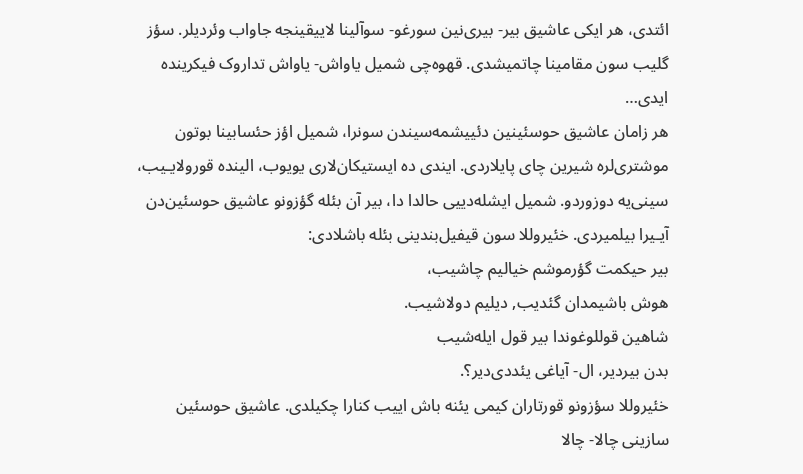ائتدی، هر ایکی عاشیق بیر- بیری‌نین سورغو- سوآلینا لاییقینجه جاواب وئردیلر. سؤز گلیب سون مقامینا چاتمیشدی. قهوه‌چی شمیل یاواش- یاواش تداروک فیکرینده ایدی…
هر زامان عاشیق حوسئینین دئییشمه‌سیندن سونرا، شمیل اؤز حئسابینا بوتون موشتری‌لره شیرین چای پایلاردی. ایندی ده ایستیکان‌لاری یویوب، الینده قورولایـیب، سینی‌یه دوزوردو. شمیل ایشله‌دییی حالدا دا، بیر آن بئله گؤزونو عاشیق حوسئین‌دن آیـیرا بیلمیردی. خئیروللا سون قیفیل‌بندینی بئله باشلادی:
بیر حیکمت گؤرموشم خیالیم چاشیب،
هوش باشیمدان گئدیب, دیلیم دولاشیب.
شاهین قوللوغوندا بیر قول ایله‌شیب
بدن‌ بیردیر، ال- آیاغی یئددی‌دیر؟.
خئیروللا سؤزونو قورتاران کیمی یئنه باش اییب کنارا چکیلدی. عاشیق حوسئین سازینی چالا- چالا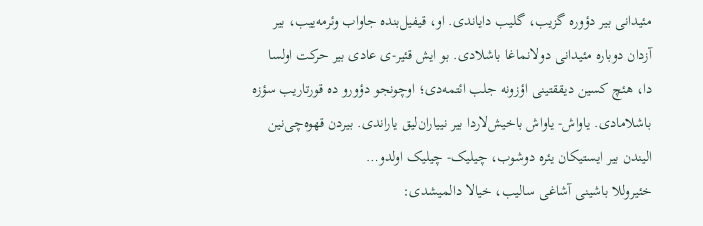مئیدانی بیر دؤوره گزیب، گلیب دایاندی. او، قیفیل‌بنده جاواب وئرمه‌ییب، بیر آزدان دوباره مئیدانی دولانماغا باشلادی. بو ایش قئیر-ی عادی بیر حرکت اولسا دا، هئچ کسین دیققتینی اؤزونه جلب ائتمه‌دی؛ اوچونجو دؤورو ده قورتاریب سؤزه باشلامادی. یاواش- یاواش باخیش‌لاردا بیر نییاران‌لیق یاراندی. بیردن قهوه‌چی‌نین الیندن بیر ایستیکان یئره دوشوب، چیلیک- چیلیک اولدو…
خئیروللا باشینی آشاغی سالیب، خیالا دالمیشدی: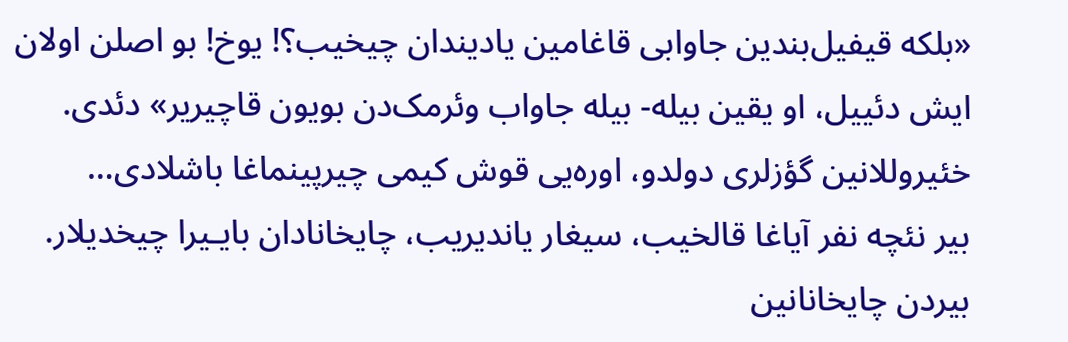«بلکه قیفیل‌بندین جاوابی قاغامین یادیندان چیخیب؟! یوخ! بو اصلن اولان ایش دئییل، او یقین بیله- بیله جاواب وئرمک‌دن بویون قاچیریر» دئدی.
خئیروللانین گؤزلری دولدو، اوره‌یی قوش کیمی چیرپینماغا باشلادی…
بیر نئچه نفر آیاغا قالخیب، سیغار یاندیریب، چایخانادان بایـیرا چیخدیلار. بیردن چایخانانین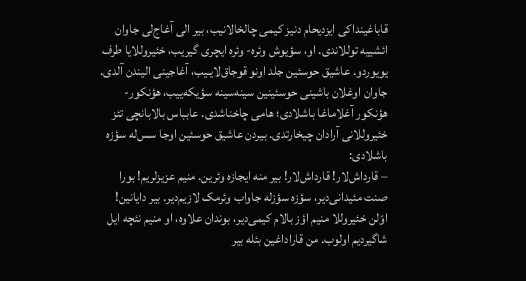قاباغینداکی ایزدیحام دنیز کیمی چالخالانیب، بیر الی آغاج‌لی جاوان ائشییه توللاندی. او، سؤیوش وئره- وئره ایچری گیریب، خئیروللایا طرف یویوردو. عاشیق حوسئین جلد اونو قوجاق‌لایـیب، آغاجینی الیندن آلدی. جاوان اوغلان باشینی حوسئینین سینه‌سینه سؤیکه‌ییب، هؤنکور- هؤنکور آغلاماغا باشلادی؛ هامی چاخناشدی. عابباس بالابانچی تئز خئیروللانی آرادان چیخارتدی. بیردن عاشیق حوسئین اوجا سس‌له سؤزه باشلادی:
– قارداش‌لار! قارداش‌لار! بیر منه ایجازه وئرین. منیم عزیزلریم! بورا صنت مئیدانی‌دیر، سؤزه سؤزله جاواب وئرمک لازیم‌دیر. بیر دایانین! اوّلن خئیروللا منیم اؤز بالام کیمی‌دیر، بوندان علاوه، او منیم نئچه ایل شاگیردیم اولوب. من قاراداغین بئله بیر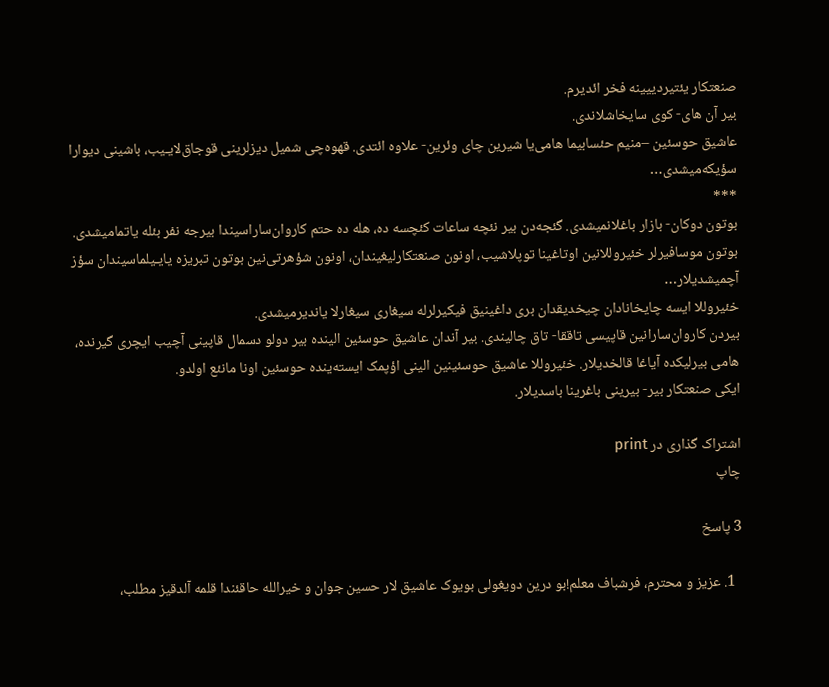صنعتکار یئتیردییینه فخر ائدیرم.
بیر آن های- کوی سایخاشلاندی.
عاشیق حوسئین –منیم حئسابیما هامی‌یا شیرین چای وئرین- علاوه ائتدی. قهوه‌چی شمیل دیزلرینی قوجاق‌لایـیب، باشینی دیوارا سؤیکه‌میشدی…
***
بوتون دوکان- بازار باغلانمیشدی. گئجه‌دن بیر نئچه ساعات کئچسه ده، هله ده حتم کاروان‌ساراسیندا بیرجه نفر بئله یاتمامیشدی.
بوتون موسافیرلر خئیروللانین اوتاغینا توپلاشیب، اونون صنعتکارلیغیندان، اونون شؤهرتی‌نین بوتون تبریزه یایـیلماسیندان سؤز آچمیشدیلار…
خئیروللا ایسه چایخانادان چیخدیقدان بری داغینیق فیکیرلرله سیغاری سیغارلا یاندیرمیشدی.
بیردن کاروان‌سارانین قاپیسی تاققا- تاق چالیندی. بیر آندان عاشیق حوسئین الینده بیر دولو دسمال قاپینی آچیب ایچری گیرنده، هامی بیرلیکده آیاغا قالخدیلار. خئیروللا عاشیق حوسئینین الینی اؤپمک ایسته‌ینده حوسئین اونا مانئع اولدو.
ایکی صنعتکار بیر- بیرینی باغرینا باسدیلار.

اشتراک گذاری در print
چاپ

3 پاسخ

  1. عزیز و محترم، فرشباف معلم!بو درین دویغولی بویوک عاشیق لار حسین جوان و خیرالله حاقئندا قلمه آلدقیز مطلب،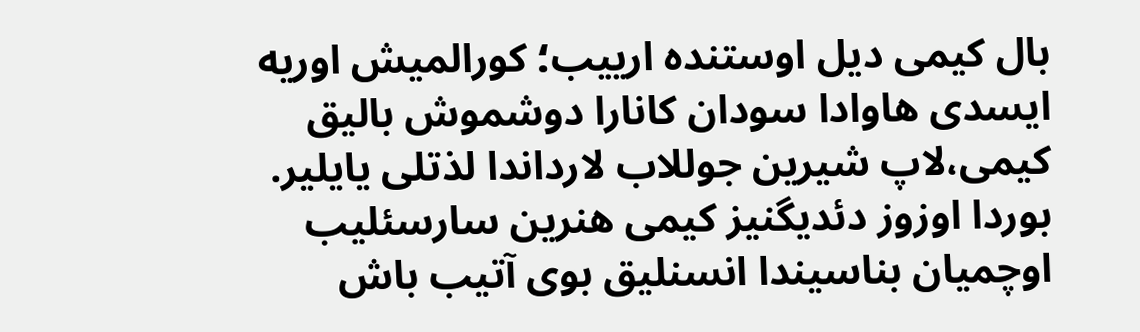بال کیمی دیل اوستنده ارییب؛ کورالمیش اوریه ایسدی هاوادا سودان کانارا دوشموش بالیق کیمی،لاپ شیرین جوللاب لارداندا لذتلی یایلیر. بوردا اوزوز دئدیگنیز کیمی هنرین سارسئلیب اوچمیان بناسیندا انسنلیق بوی آتیب باش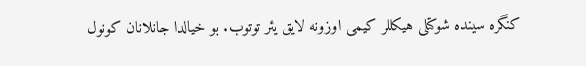کنگره سینده شوکتلی هیکللر کیمی اوزونه لایق یئر توتوب. بو خیالدا جانلانان کونول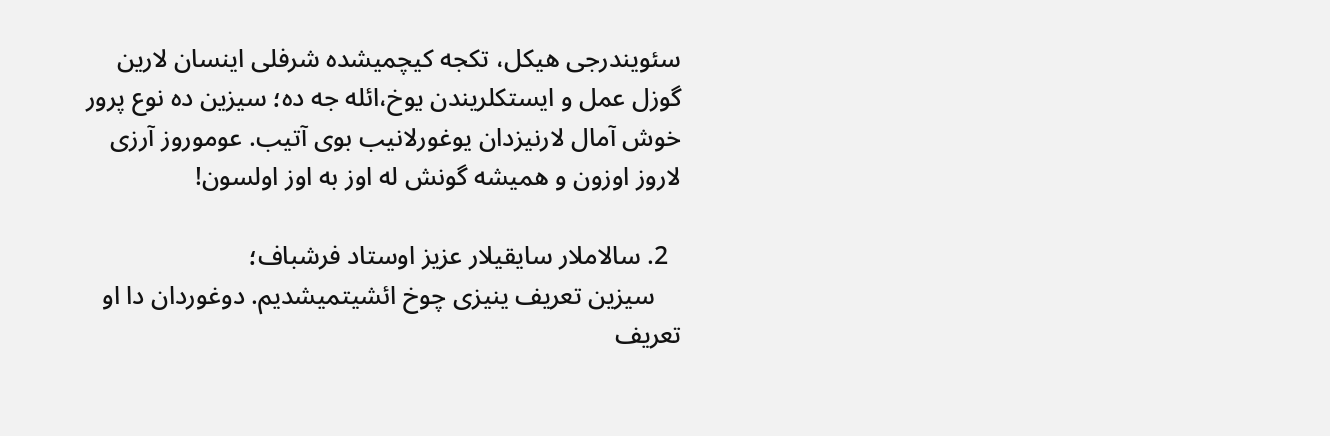سئویندرجی هیکل، تکجه کیچمیشده شرفلی اینسان لارین گوزل عمل و ایستکلریندن یوخ،ائله جه ده؛ سیزین ده نوع پرور خوش آمال لارنیزدان یوغورلانیب بوی آتیب. عوموروز آرزی لاروز اوزون و همیشه گونش له اوز به اوز اولسون!

  2. سالاملار سایقیلار عزیز اوستاد فرشباف؛
    سیزین تعریف ینیزی چوخ ائشیتمیشدیم. دوغوردان دا او تعریف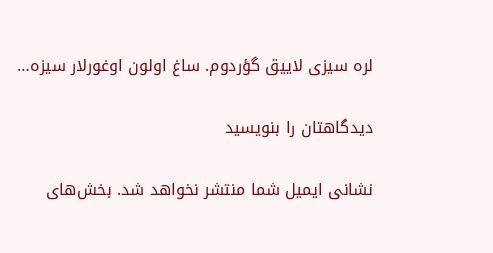لره سیزی لاییق گؤردوم. ساغ اولون اوغورلار سیزه…

دیدگاهتان را بنویسید

نشانی ایمیل شما منتشر نخواهد شد. بخش‌های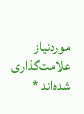موردنیاز علامت‌گذاری شده‌اند *